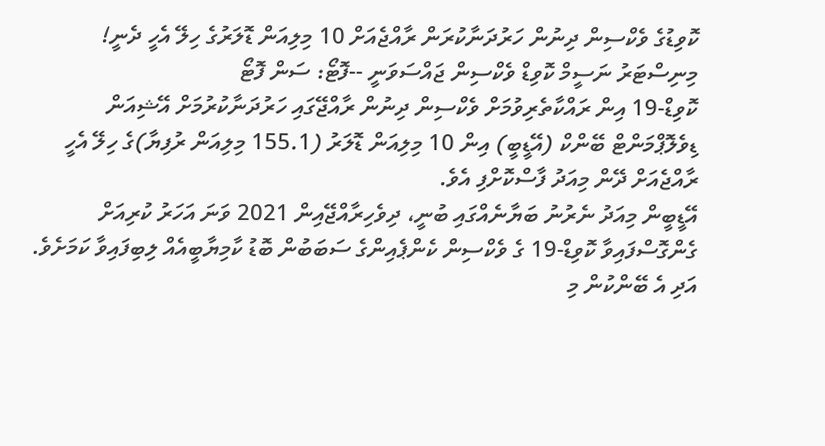ކޮވިޑުގެ ވެކްސިން ދިނުން ހަރުދަނާކުރަން ރާއްޖެއަށް 10 މިލިއަން ޑޮލަރުގެ ހިލޭ އެހީ ދެނީ!
މިނިސްޓަރު ނަސީމް ކޮވިޑް ވެކްސިން ޖައްސަވަނީ --ފޮޓޯ: ސަން ފޮޓޯ
ކޮވިޑް-19 އިން ރައްކާތެރިވުމަށް ވެކްސިން ދިނުން ރާއްޖޭގައި ހަރުދަނާކުރުމަށް އޭޝިއަން ޑިވެލޮޕްމަންޓް ބޭންކް (އޭޑީބީ) އިން 10 މިލިއަން ޑޮލަރު (155.1 މިލިއަން ރުފިޔާ)ގެ ހިލޭ އެހީ ރާއްޖެއަށް ދޭން މިއަދު ފާސްކޮށްފި އެވެ.
އޭޑީބީން މިއަދު ނެރުނު ބަޔާނެއްގައި ބުނީ، ދިވެހިރާއްޖޭއިން 2021 ވަނަ އަހަރު ކުރިއަށް ގެންގޮސްފައިވާ ކޮވިޑް-19 ގެ ވެކްސިން ކެންޕެއިންގެ ސަބަބުން ބޮޑު ކާމިޔާބީއެއް ލިބިފައިވާ ކަމަށެވެ. އަދި އެ ބޭންކުން މި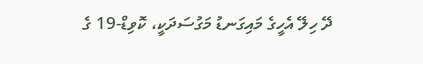ދޭ ހިލޭ އެހީގެ މައިގަނޑު މަގުސަދަކީ، ކޮވިޑް-19 ގެ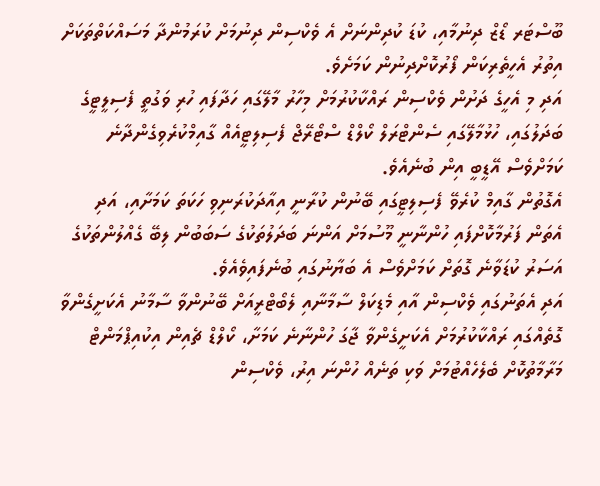ބޫސްޓަރ ޑޯޒް ދިނުމާއި، ކުޑަ ކުދިންނަށް އެ ވެކްސިން ދިނުމަށް ކުރަމުންދާ މަސައްކަތްތަކަށް އިތުރު އެހީތެރިކަން ފޯރުކޮށްދިނުން ކަމަށެވެ.
އަދި މި އެހީގެ ދަށުން ވެކްސިން ރައްކާކުރުމަށް މިހާރު މާލޭގައި ހަދާފައި ހުރި ވަގުތީ ފެސިލީޓީގެ ބަދަލުގައި، ހުޅުމާލޭގައި ސެންޓްރަލް ކޯލްޑް ސްޓޯރޭޖް ފެސިލިޓީއެއް ގާއިމްކުރެވިގެންދާނެ ކަމަށްވެސް އޭޑީބީ އިން ބުނެއެވެ.
އެގޮތުން ގާއިމް ކުރެވޭ ފެސިލިޓީގައި ބޭނުން ކުރާނީ އިއާދަކުރަނިވި ހަކަތަ ކަމަށާއި، އަދި އެތަން ފަރުމާކޮށްފައި ހުންނާނީ މޫސުމަށް އަންނަ ބަދަލުތަކުގެ ސަބަބުން ލިބޭ ގެއްލުންތަކުގެ އަސަރު ކުޑަވާނެ ގޮތަށް ކަމަށްވެސް އެ ބަޔާނުގައި ބުނެފައިވެއެވެ.
އަދި އެތަނުގައި ވެކްސިން އާއި މެޑިކަލް ސާމާނާއި ލެބޯޓްރީއަށް ބޭނުންވާ ސާމާނު އެކަށީގެންވާ ގޮތެއްގައި ރައްކާކުރުމަށް އެކަށީގެންވާ ޖާގަ ހުންނާނެ ކަމަށާ، ކޯލްޑް ޗެއިން އިކުއިޕްމަންޓް މަރާމާތުކޮށް ބެލެހެއްޓުމަށް ވަކި ތަނެއް ހުންނަ އިރު، ވެކްސިން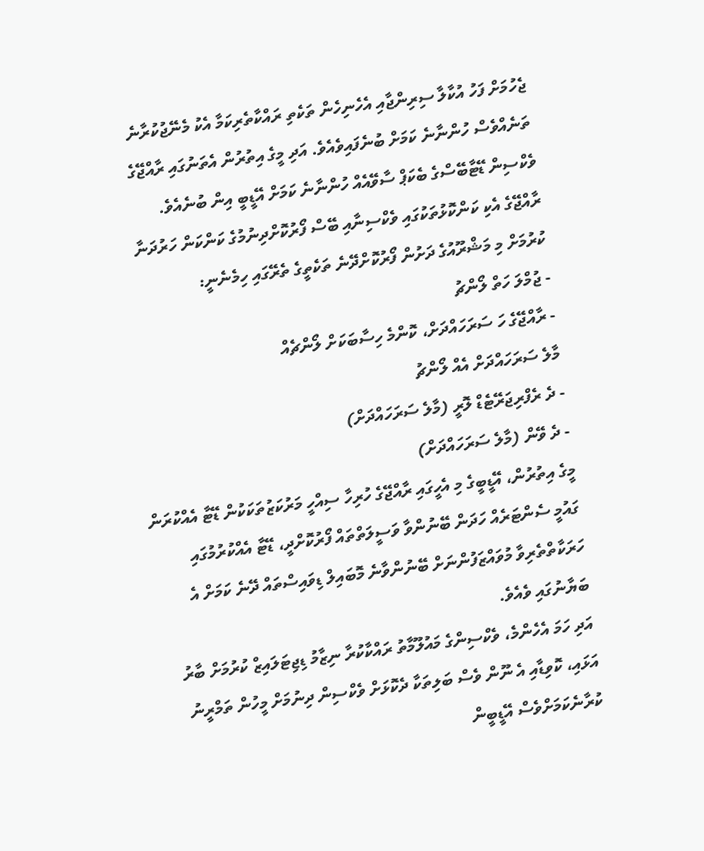ޖެހުމަށް ފަހު އުކާލާ ސިރިންޖާއި އެހެނިހެން ތަކެތި ރައްކާތެރިކަމާ އެކު މެނޭޖުކުރާނެ ތަނެއްވެސް ހުންނާނެ ކަމަށް ބުނެފައިވެއެވެ. އަދި މީގެ އިތުރުން އެތަނުގައި ރާއްޖޭގެ ވެކްސިން ޑޭޓާބޭސްގެ ބެކަޕް ސާވޭއެއް ހުންނާނެ ކަމަށް އޭޑީބީ އިން ބުނެއެވެ.
ރާއްޖޭގެ އެކި ކަންކޮޅުތަކުގައި ވެކްސިނާއި ބޭސް ފޯރުކޮށްދިނުމުގެ ކަންކަން ހަރުދަނާ ކުރުމަށް މި މަޝްރޫއުގެ ދަށުން ފޯރުކޮށްދޭނެ ތަކެތީގެ ތެރޭގައި ހިމެނެނީ:
- ޖުމްލަ ހަތް ލޯންޗު
- ރާއްޖޭގެ ހަ ސަރަހައްދަށް، ކޮންމެ ހިސާބަކަށް ލޯންޗެއް
މާލެ ސަރަހައްދަށް އެއް ލޯންޗު
- ދެ ރެފްރިޖަރޭޓެޑް ލޮރީ (މާލެ ސަރަހައްދަށް)
- ދެ ވޭން (މާލެ ސަރަހައްދަށް)
މީގެ އިތުރުން، އޭޑީބީގެ މި އެހީގައި ރާއްޖޭގެ ހުރިހާ ސިއްހީ މަރުކަޒުތަކަކުން ޑޭޓާ އެއްކުރަން ގައުމީ ސެންޓަރެއް ހަދަން ބޭނުންވާ ވަސީލަތްތައް ފޯރުކޮށްދީ، ޑޭޓާ އެއްކުރުމުގައި ހަރަކާތްތެރިވާ މުވައްޒަފުންނަށް ބޭނުންވާނެ މޮބައިލް ޑިވައިސްތައް ދޭނެ ކަމަށް އެ ބަޔާނުގައި ވެއެވެ.
އަދި ހަމަ އެހެންމެ، ވެކްސިންގެ މައުލޫމާތު ރައްކާކުރާ ނިޒާމު ޑިޖިޓަލައިޒް ކުރުމަށް ބާރު އަޅައި، ކޮވިޑާއި އެ ނޫން ވެސް ބަލިތަކާ ދެކޮޅަށް ވެކްސިން ދިނުމަށް މީހުން ތަމްރީނު ކުރާނެކަމަށްވެސް އޭޑީބީން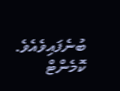ބުނެފައިވެއެވެ.
ކޮމެންޓް